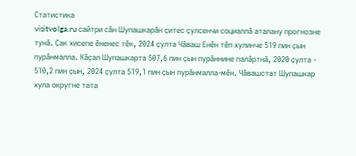Статистика
visitvolga.ru сайтри сӑн Шупашкарӑн ҫитес ҫулсенчи социаллӑ аталану прогнозне тунӑ. Ҫак хисепе ӗненес тӗк, 2024 ҫулта Чӑваш Енӗн тӗп хулинче 519 пин ҫын пурӑнмалла. Кӑҫал Шупашкарта 507,6 пин ҫын пурӑннине палӑртнӑ, 2020 ҫулта - 510,2 пин ҫын, 2024 ҫулта 519,1 пин ҫын пурӑнмалла-мӗн. Чӑвашстат Шупашкар хула округне тата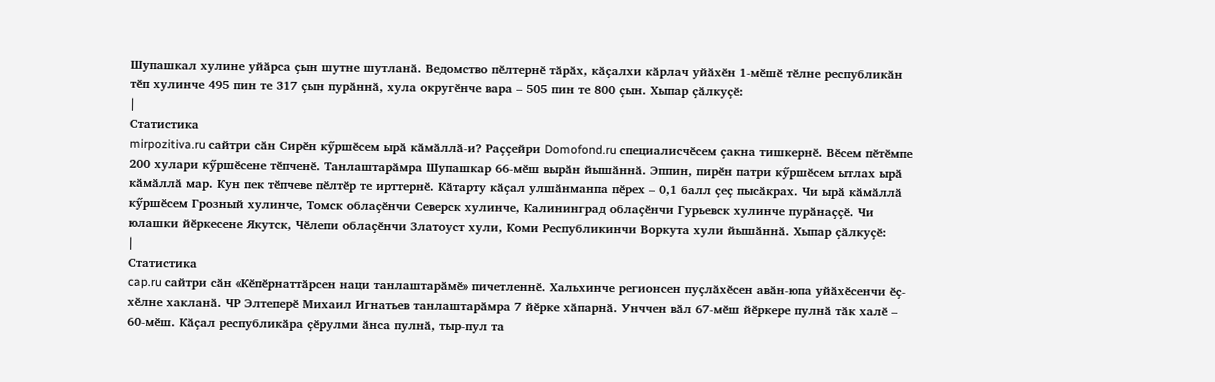Шупашкал хулине уйӑрса ҫын шутне шутланӑ. Ведомство пӗлтернӗ тӑрӑх, кӑҫалхи кӑрлач уйӑхӗн 1-мӗшӗ тӗлне республикӑн тӗп хулинче 495 пин те 317 ҫын пурӑннӑ, хула округӗнче вара – 505 пин те 800 ҫын. Хыпар ҫӑлкуҫӗ:
|
Статистика
mirpozitiva.ru сайтри сӑн Сирӗн кӳршӗсем ырӑ кӑмӑллӑ-и? Раҫҫейри Domofond.ru специалисчӗсем ҫакна тишкернӗ. Вӗсем пӗтӗмпе 200 хулари кӳршӗсене тӗпченӗ. Танлаштарӑмра Шупашкар 66-мӗш вырӑн йышӑннӑ. Эппин, пирӗн патри кӳршӗсем ытлах ырӑ кӑмӑллӑ мар. Кун пек тӗпчеве пӗлтӗр те ирттернӗ. Кӑтарту кӑҫал улшӑнманпа пӗрех – 0,1 балл ҫеҫ пысӑкрах. Чи ырӑ кӑмӑллӑ кӳршӗсем Грозный хулинче, Томск облаҫӗнчи Северск хулинче, Калининград облаҫӗнчи Гурьевск хулинче пурӑнаҫҫӗ. Чи юлашки йӗркесене Якутск, Чӗлепи облаҫӗнчи Златоуст хули, Коми Республикинчи Воркута хули йышӑннӑ. Хыпар ҫӑлкуҫӗ:
|
Статистика
cap.ru сайтри сӑн «Кӗпӗрнаттӑрсен наци танлаштарӑмӗ» пичетленнӗ. Хальхинче регионсен пуҫлӑхӗсен авӑн-юпа уйӑхӗсенчи ӗҫ-хӗлне хакланӑ. ЧР Элтеперӗ Михаил Игнатьев танлаштарӑмра 7 йӗрке хӑпарнӑ. Унччен вӑл 67-мӗш йӗркере пулнӑ тӑк халӗ – 60-мӗш. Кӑҫал республикӑра ҫӗрулми ӑнса пулнӑ, тыр-пул та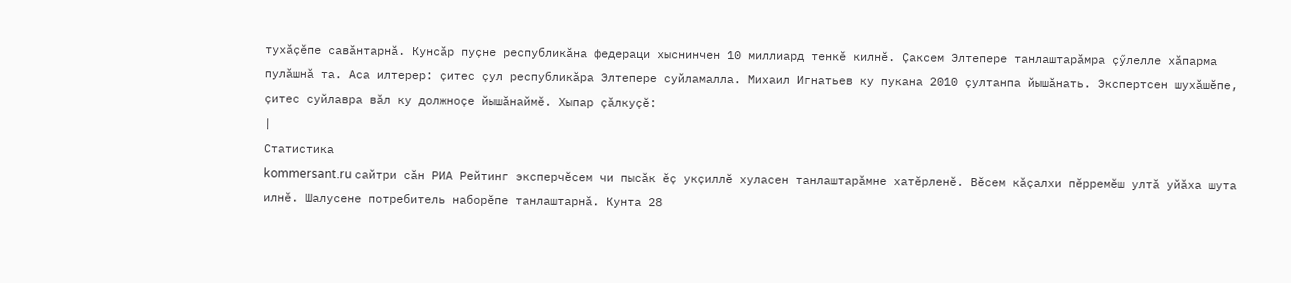тухӑҫӗпе савӑнтарнӑ. Кунсӑр пуҫне республикӑна федераци хыснинчен 10 миллиард тенкӗ килнӗ. Ҫаксем Элтепере танлаштарӑмра ҫӳлелле хӑпарма пулӑшнӑ та. Аса илтерер: ҫитес ҫул республикӑра Элтепере суйламалла. Михаил Игнатьев ку пукана 2010 ҫултанпа йышӑнать. Экспертсен шухӑшӗпе, ҫитес суйлавра вӑл ку должноҫе йышӑнаймӗ. Хыпар ҫӑлкуҫӗ:
|
Статистика
kommersant.ru сайтри сӑн РИА Рейтинг эксперчӗсем чи пысӑк ӗҫ укҫиллӗ хуласен танлаштарӑмне хатӗрленӗ. Вӗсем кӑҫалхи пӗрремӗш ултӑ уйӑха шута илнӗ. Шалусене потребитель наборӗпе танлаштарнӑ. Кунта 28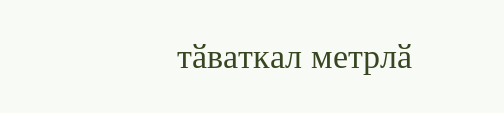тӑваткал метрлӑ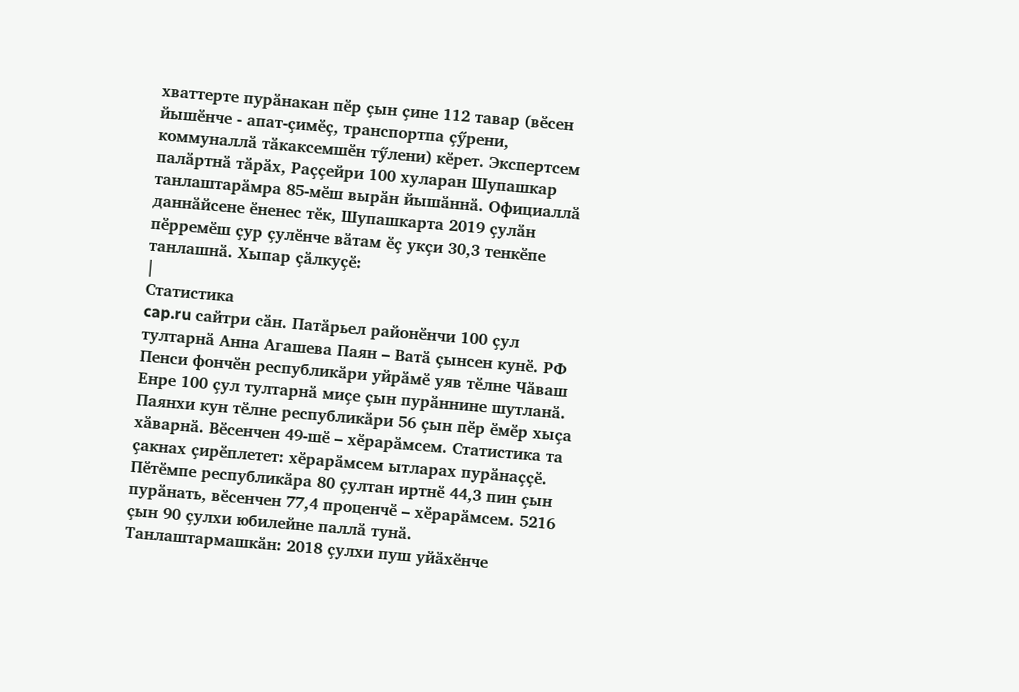хваттерте пурӑнакан пӗр ҫын ҫине 112 тавар (вӗсен йышӗнче - апат-ҫимӗҫ, транспортпа ҫӳрени, коммуналлӑ тӑкаксемшӗн тӳлени) кӗрет. Экспертсем палӑртнӑ тӑрӑх, Раҫҫейри 100 хуларан Шупашкар танлаштарӑмра 85-мӗш вырӑн йышӑннӑ. Официаллӑ даннӑйсене ӗненес тӗк, Шупашкарта 2019 ҫулӑн пӗрремӗш ҫур ҫулӗнче вӑтам ӗҫ укҫи 30,3 тенкӗпе танлашнӑ. Хыпар ҫӑлкуҫӗ:
|
Статистика
cap.ru сайтри сӑн. Патӑрьел районӗнчи 100 ҫул тултарнӑ Анна Агашева Паян – Ватӑ ҫынсен кунӗ. РФ Пенси фончӗн республикӑри уйрӑмӗ уяв тӗлне Чӑваш Енре 100 ҫул тултарнӑ миҫе ҫын пурӑннине шутланӑ. Паянхи кун тӗлне республикӑри 56 ҫын пӗр ӗмӗр хыҫа хӑварнӑ. Вӗсенчен 49-шӗ – хӗрарӑмсем. Статистика та ҫакнах ҫирӗплетет: хӗрарӑмсем ытларах пурӑнаҫҫӗ. Пӗтӗмпе республикӑра 80 ҫултан иртнӗ 44,3 пин ҫын пурӑнать, вӗсенчен 77,4 проценчӗ – хӗрарӑмсем. 5216 ҫын 90 ҫулхи юбилейне паллӑ тунӑ. Танлаштармашкӑн: 2018 ҫулхи пуш уйӑхӗнче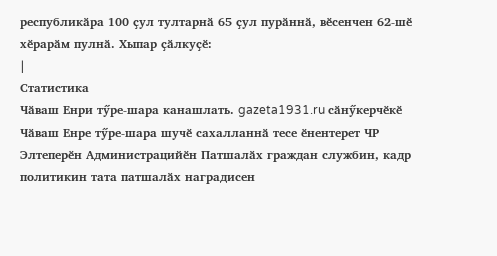республикӑра 100 ҫул тултарнӑ 65 ҫул пурӑннӑ, вӗсенчен 62-шӗ хӗрарӑм пулнӑ. Хыпар ҫӑлкуҫӗ:
|
Статистика
Чӑваш Енри тӳре-шара канашлать. gazeta1931.ru сӑнӳкерчӗкӗ Чӑваш Енре тӳре-шара шучӗ сахалланнӑ тесе ӗнентерет ЧР Элтеперӗн Администрацийӗн Патшалӑх граждан службин, кадр политикин тата патшалӑх наградисен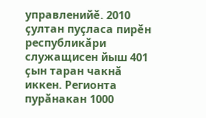управленийӗ. 2010 ҫултан пуҫласа пирӗн республикӑри служащисен йыш 401 ҫын таран чакнӑ иккен. Регионта пурӑнакан 1000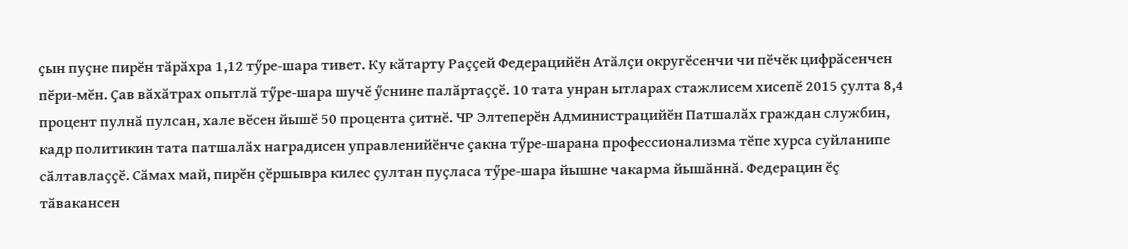ҫын пуҫне пирӗн тӑрӑхра 1,12 тӳре-шара тивет. Ку кӑтарту Раҫҫей Федерацийӗн Атӑлҫи округӗсенчи чи пӗчӗк цифрӑсенчен пӗри-мӗн. Ҫав вӑхӑтрах опытлӑ тӳре-шара шучӗ ӳснине палӑртаҫҫӗ. 10 тата унран ытларах стажлисем хисепӗ 2015 ҫулта 8,4 процент пулнӑ пулсан, хале вӗсен йышӗ 50 процента ҫитнӗ. ЧР Элтеперӗн Администрацийӗн Патшалӑх граждан службин, кадр политикин тата патшалӑх наградисен управленийӗнче ҫакна тӳре-шарана профессионализма тӗпе хурса суйланипе сӑлтавлаҫҫӗ. Сӑмах май, пирӗн ҫӗршывра килес ҫултан пуҫласа тӳре-шара йышне чакарма йышӑннӑ. Федерацин ӗҫ тӑвакансен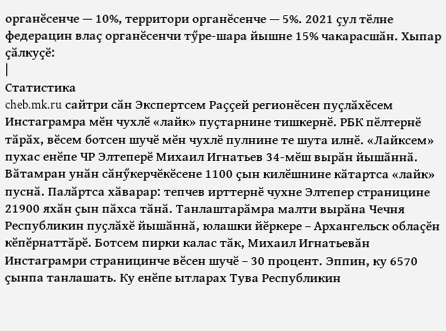органӗсенче — 10%, территори органӗсенче — 5%. 2021 ҫул тӗлне федерацин влаҫ органӗсенчи тӳре-шара йышне 15% чакарасшӑн. Хыпар ҫӑлкуҫӗ:
|
Статистика
cheb.mk.ru сайтри сӑн Экспертсем Раҫҫей регионӗсен пуҫлӑхӗсем Инстаграмра мӗн чухлӗ «лайк» пуҫтарнине тишкернӗ. РБК пӗлтернӗ тӑрӑх, вӗсем ботсен шучӗ мӗн чухлӗ пулнине те шута илнӗ. «Лайксем» пухас енӗпе ЧР Элтеперӗ Михаил Игнатьев 34-мӗш вырӑн йышӑннӑ. Вӑтамран унӑн сӑнӳкерчӗкӗсене 1100 ҫын килӗшнине кӑтартса «лайк» пуснӑ. Палӑртса хӑварар: тепчев ирттернӗ чухне Элтепер страницине 21900 яхӑн ҫын пӑхса тӑнӑ. Танлаштарӑмра малти вырӑна Чечня Республикин пуҫлӑхӗ йышӑннӑ, юлашки йӗркере – Архангельск облаҫӗн кӗпӗрнаттӑрӗ. Ботсем пирки калас тӑк, Михаил Игнатьевӑн Инстаграмри страницинче вӗсен шучӗ – 30 процент. Эппин, ку 6570 ҫынпа танлашать. Ку енӗпе ытларах Тува Республикин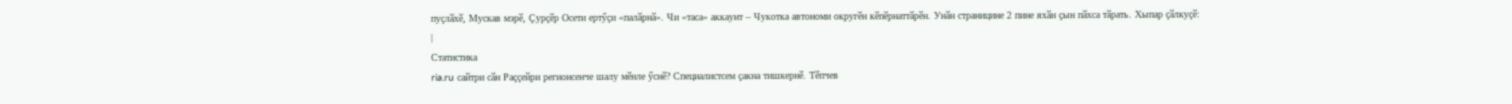пуҫлӑхӗ, Мускав мэрӗ, Ҫурҫӗр Осети ертӳҫи «палӑрнӑ». Чи «таса» аккаунт – Чукотка автономи округӗн кӗпӗрнаттӑрӗн. Унӑн страницине 2 пине яхӑн ҫын пӑхса тӑрать. Хыпар ҫӑлкуҫӗ:
|
Статистика
ria.ru сайтри сӑн Раҫҫейри регионсенче шалу мӗнле ӳснӗ? Специалистсем ҫакна тишкернӗ. Тӗпчев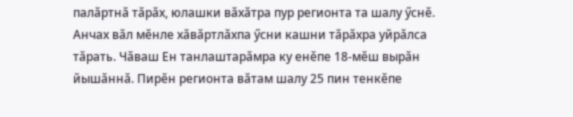палӑртнӑ тӑрӑх, юлашки вӑхӑтра пур регионта та шалу ӳснӗ. Анчах вӑл мӗнле хӑвӑртлӑхпа ӳсни кашни тӑрӑхра уйрӑлса тӑрать. Чӑваш Ен танлаштарӑмра ку енӗпе 18-мӗш вырӑн йышӑннӑ. Пирӗн регионта вӑтам шалу 25 пин тенкӗпе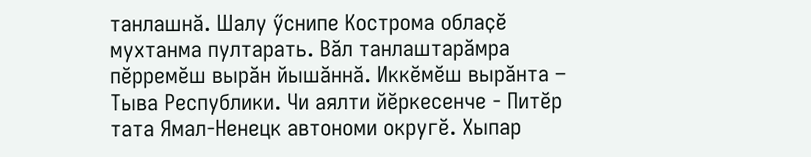танлашнӑ. Шалу ӳснипе Кострома облаҫӗ мухтанма пултарать. Вӑл танлаштарӑмра пӗрремӗш вырӑн йышӑннӑ. Иккӗмӗш вырӑнта – Тыва Республики. Чи аялти йӗркесенче - Питӗр тата Ямал-Ненецк автономи округӗ. Хыпар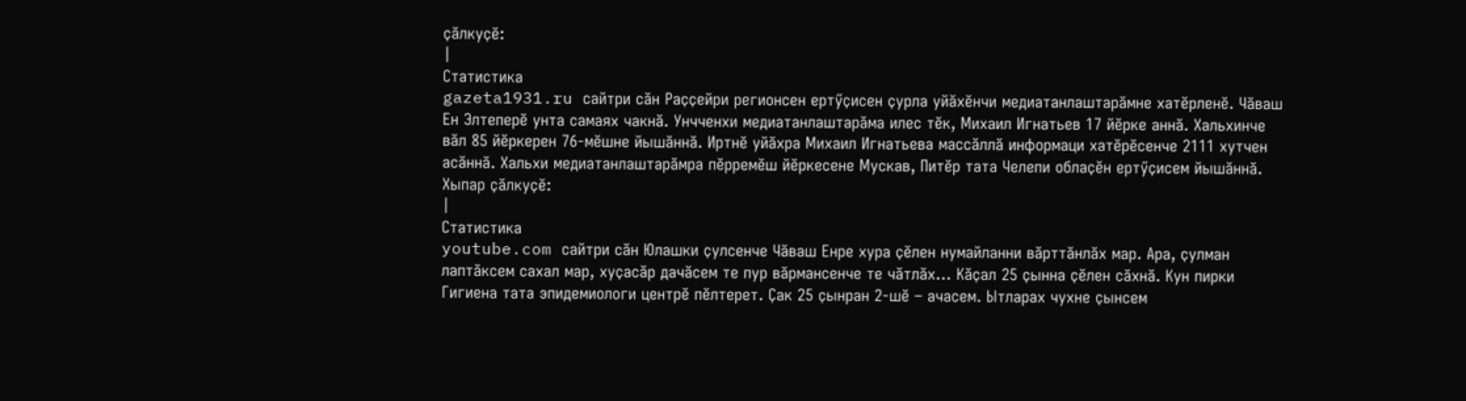ҫӑлкуҫӗ:
|
Статистика
gazeta1931.ru сайтри сӑн Раҫҫейри регионсен ертӳҫисен ҫурла уйӑхӗнчи медиатанлаштарӑмне хатӗрленӗ. Чӑваш Ен Элтеперӗ унта самаях чакнӑ. Унчченхи медиатанлаштарӑма илес тӗк, Михаил Игнатьев 17 йӗрке аннӑ. Хальхинче вӑл 85 йӗркерен 76-мӗшне йышӑннӑ. Иртнӗ уйӑхра Михаил Игнатьева массӑллӑ информаци хатӗрӗсенче 2111 хутчен асӑннӑ. Хальхи медиатанлаштарӑмра пӗрремӗш йӗркесене Мускав, Питӗр тата Челепи облаҫӗн ертӳҫисем йышӑннӑ. Хыпар ҫӑлкуҫӗ:
|
Статистика
youtube.com сайтри сӑн Юлашки ҫулсенче Чӑваш Енре хура ҫӗлен нумайланни вӑрттӑнлӑх мар. Ара, ҫулман лаптӑксем сахал мар, хуҫасӑр дачӑсем те пур вӑрмансенче те чӑтлӑх… Кӑҫал 25 ҫынна ҫӗлен сӑхнӑ. Кун пирки Гигиена тата эпидемиологи центрӗ пӗлтерет. Ҫак 25 ҫынран 2-шӗ – ачасем. Ытларах чухне ҫынсем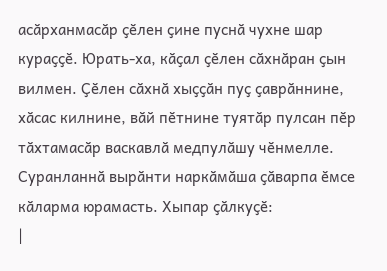асӑрханмасӑр ҫӗлен ҫине пуснӑ чухне шар кураҫҫӗ. Юрать-ха, кӑҫал ҫӗлен сӑхнӑран ҫын вилмен. Ҫӗлен сӑхнӑ хыҫҫӑн пуҫ ҫаврӑннине, хӑсас килнине, вӑй пӗтнине туятӑр пулсан пӗр тӑхтамасӑр васкавлӑ медпулӑшу чӗнмелле. Суранланнӑ вырӑнти наркӑмӑша ҫӑварпа ӗмсе кӑларма юрамасть. Хыпар ҫӑлкуҫӗ:
|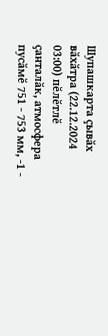Шупашкарта ҫывӑх вӑхӑтра (22.12.2024 03:00) пӗлӗтлӗ ҫанталӑк, атмосфера пусӑмӗ 751 - 753 мм, -1 -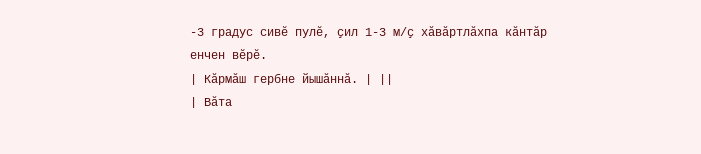-3 градус сивӗ пулӗ, ҫил 1-3 м/ҫ хӑвӑртлӑхпа кӑнтӑр енчен вӗрӗ.
| Кӑрмӑш гербне йышӑннӑ. | ||
| Вӑта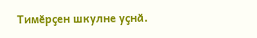Тимӗрҫен шкулне уҫнӑ.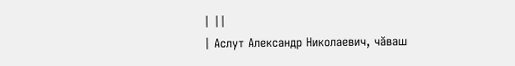| ||
| Аслут Александр Николаевич, чӑваш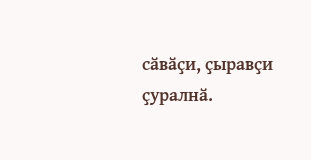сӑвӑҫи, ҫыравҫи ҫуралнӑ.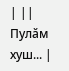| ||
Пулӑм хуш... |